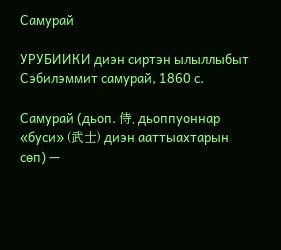Самурай

УРУБИИКИ диэн сиртэн ылыллыбыт
Сэбилэммит самурай, 1860 с.

Самурай (дьоп. 侍, дьоппуоннар «буси» (武士) диэн ааттыахтарын сөп) —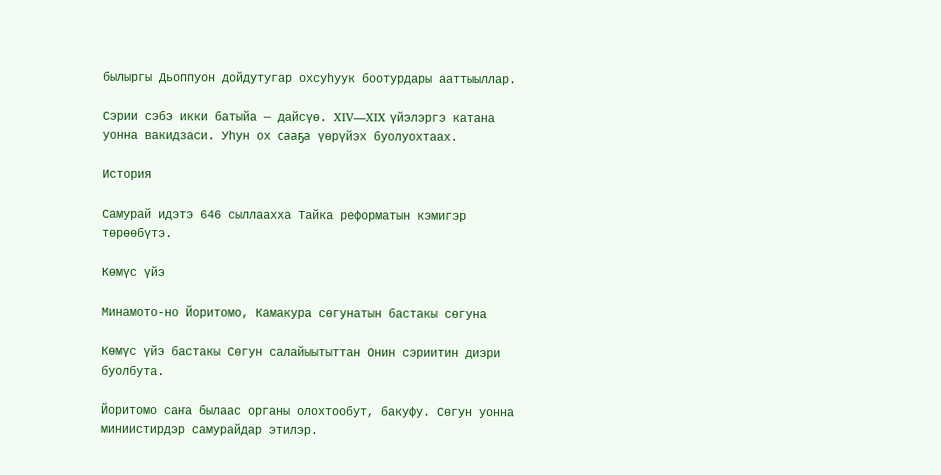былыргы Дьоппуон дойдутугар охсуһуук боотурдары ааттыыллар.

Сэрии сэбэ икки батыйа — дайсүө. XIV—XIX үйэлэргэ катана уонна вакидзаси. Уһун ох сааҕа үөрүйэх буолуохтаах.

История

Самурай идэтэ 646 сыллаахха Тайка реформатын кэмигэр төрөөбүтэ.

Көмүс үйэ

Минамото-но Йоритомо, Камакура сөгунатын бастакы сөгуна

Көмүс үйэ бастакы Сөгун салайыытыттан Онин сэриитин диэри буолбута.

Йоритомо саҥа былаас органы олохтообут, бакуфу. Сөгун уонна миниистирдэр самурайдар этилэр.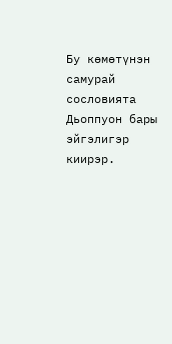Бу көмөтүнэн самурай сословията Дьоппуон бары эйгэлигэр киирэр.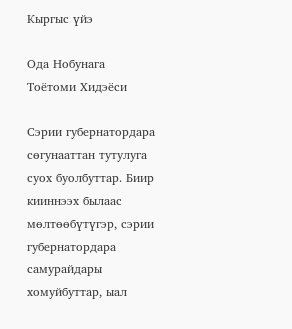Кыргыс үйэ

Ода Нобунага
Тоётоми Хидэёси

Сэрии губернатордара сөгунааттан тутулуга суох буолбуттар. Биир кииннээх былаас мөлтөөбүтүгэр, сэрии губернатордара самурайдары хомуйбуттар, ыал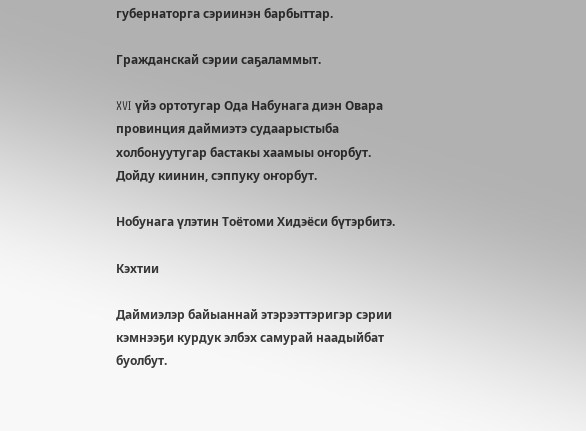губернаторга сэриинэн барбыттар.

Гражданскай сэрии саҕаламмыт.

XVI үйэ ортотугар Ода Набунага диэн Овара провинция даймиэтэ судаарыстыба холбонуутугар бастакы хаамыы оҥорбут. Дойду киинин, сэппуку оҥорбут.

Нобунага үлэтин Тоётоми Хидэёси бүтэрбитэ.

Кэхтии

Даймиэлэр байыаннай этэрээттэригэр сэрии кэмнээҕи курдук элбэх самурай наадыйбат буолбут.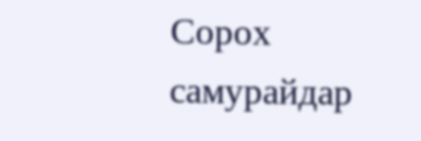Сорох самурайдар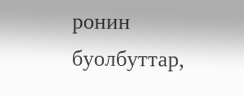ронин буолбуттар,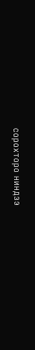сорохторо ниндзэ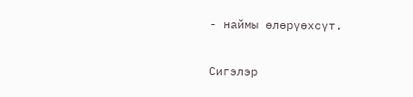- наймы өлөрүөхсүт.

Сигэлэр